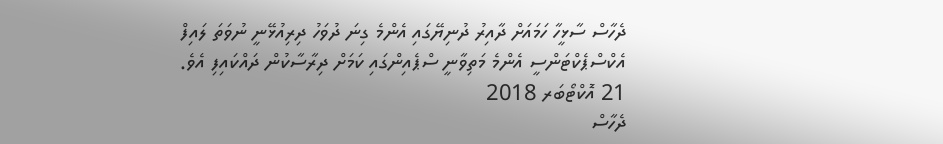ދެހާސް ސާޅީހާ ހަމައަށް ދާއިރު ދުނިޔޭގައި އެންމެ ގިނަ ދުވަހު ދިރިއުޅޭނީ ނުވަތަ ލައިފް އެކްސްޕެކްޓަންސީ އެންމެ މަތިވާނީ ސްޕެއިންގައި ކަމަށް ދިރާސާކުން ދައްކައިފި އެވެ.
21 އޮކްޓޯބަރ 2018
ދެހާސް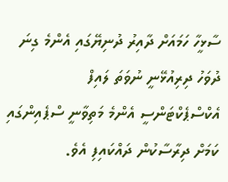ސާޅީހާ ހަމައަށް ދާއިރު ދުނިޔޭގައި އެންމެ ގިނަ ދުވަހު ދިރިއުޅޭނީ ނުވަތަ ލައިފް އެކްސްޕެކްޓަންސީ އެންމެ މަތިވާނީ ސްޕެއިންގައި ކަމަށް ދިރާސާކުން ދައްކައިފި އެވެ.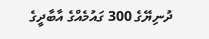ދުނިޔޭގެ 300 ގައުމެއްގެ އާބާދީގެ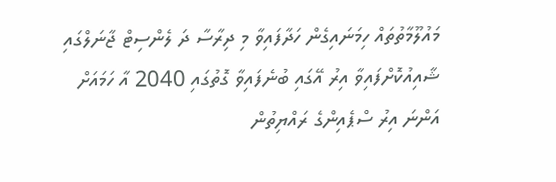މައުލޫމާތުތައް ހިމަނައިގެން ހަދާފައިވާ މި ދިރާސާ ދަ ލެންސިޓް ޖާނަލްގައި ޝާއިއުކޮށްފައިވާ އިރު އޭގައި ބުނެފައިވާ ގޮތުގައި 2040 އާ ހަމައަށް އަންނަ އިރު ސްޕެއިންގެ ރައްޔިތުން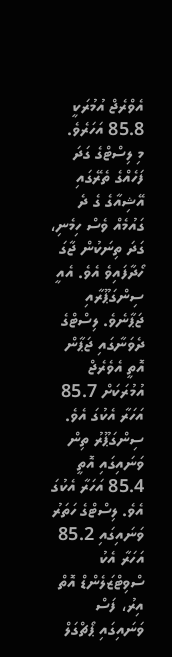އެވްރެޖް އުމުރަކީ 85.8 އަހަރެވެ.
މި ލިސްޓްގެ ގަދަ ފަހެއްގެ ތެރޭގައި އޭޝިއާގެ ގެ ދެ ގައުމެއް ވެސް ހިމެނި، ގަދަ ތިނަކުން ޖާގަ ހޯދާފައިވެ އެވެ. އެއީ ސިންގަޕޫރާއި ޖަޕާނެވެ. ލިސްޓްގެ ދެވަނާގައި ޖަޕާން އޮތީ އެވެރެޖް އުމުރަކަށް 85.7 އަހަރާ އެކުގަ އެވެ. ސިންގަޕޫރު ތިން ވަނައިގައި އޮތީ 85.4 އަހަރާ އެކުގަ އެވެ. ލިސްޓްގެ ހަތަރު ވަނައިގައި 85.2 އަހަރާ އެކު ސްވިޓްޒަލެންޑް އޮތް އިރު، ފަސް ވަނައިގައި ޕޯޗްގަލް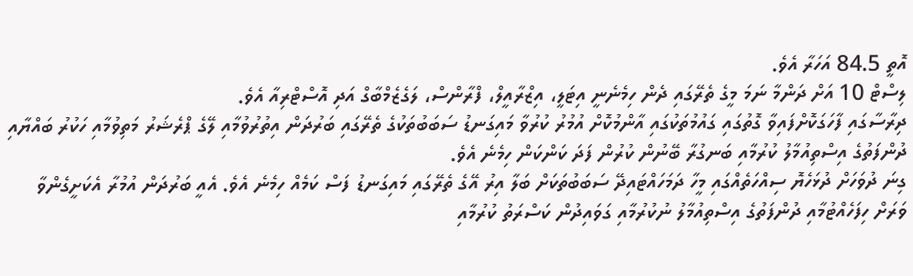އޮތީ 84.5 އަހަރާ އެވެ.
ލިސްޓް 10 އަށް ދަންމާ ނަމަ މީގެ ތެރޭގައި ދެން ހިމެނެނީ އިޓަލީ، އިޒްރާއީލް، ފްރާންސް، ލަގެޒެމްބާގް އަދި އޮސްޓްރިއާ އެވެ.
ދިރާސާގައި ފާހަގަކޮށްފައިވާ ގޮތުގައި ގައުމުތަކުގައި އާންމުކޮށް އުމުރު ކުރުވާ މައިގަނޑު ސަބަބުތަކުގެ ތެރޭގައި ބަރުދަން އިތުރުވުމާއި ލޭގެ ޕްރެޝަރު މަތިވުމާއި ހަކުރު ބައްޔާއި ދުންފަތުގެ އިސްތިއުމާލު ކުރުމާއި ބަނގުރާ ބޭނުން ކުރުން ފަދަ ކަންކަން ހިމެނެ އެވެ.
ގިނަ ދުވަހަށް ދުޅަހެޔޮ ސިއްހަތެއްގައި މީހާ ދަމަހައްޓައިދޭ ސަބަބުތަކަށް ބަލާ އިރު އޭގެ ތެރޭގައި މައިގަނޑު ފަސް ކަމެއް ހިމެނެ އެވެ. އެއީ ބަރުދަން އުމުރާ އެކަށީގެންވާ ވަރަށް ހިފަހެއްޓުމާއި ދުންފަތުގެ އިސްތިއުމާލު ނުކުރުމާއި ގަވައިދުން ކަސްރަތު ކުރުމާއި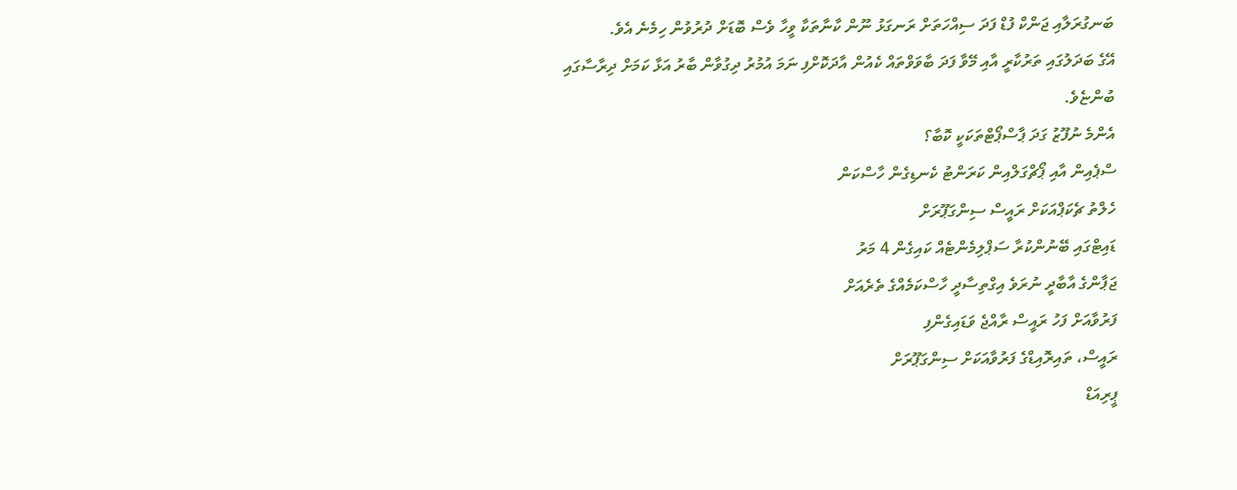ބަނގުރަލާއި ޖަންކް ފުޑް ފަދަ ސިއްހަތަށް ރަނގަޅު ނޫން ކާނާތަކާ ވީހާ ވެސް ބޮޑަށް ދުރުވުން ހިމެނެ އެވެ.
އޭގެ ބަދަލުގައި ތަރުކާރީ އާއި މޭވާ ފަދަ ބާވަވްތައް ކެއުން އާދަކޮށްފި ނަމަ އުމުރު ދިގުވާން ބާރު އަޅާ ކަމަށް ދިރާސާގައި ބުންޏެވެ.
އެންމެ ނުފޫޒު ގަދަ ޕާސްޕޯޓްތަކަކީ ކޮބާ؟
ސްޕެއިން އާއި ޕޯޗްގަލްއިން ކަރަންޓު ކެނޑިގެން ހާސްކަން
ހެލްތު ޗެކަޕްއަކަށް ރައީސް ސިންގަޕޫރަށް
ޑައިޓްގައި ބޭނުންކުރާ ސަޕްލިމެންޓެއް ކައިގެން 4 މަރު
ޖަޕާންގެ އާބާދީ ނުރަވެ އިގްތިސާދީ ހާސްކަމެއްގެ ތެރެއަށް
ފަރުވާއަށް ފަހު ރައީސް ރާއްޖެ ވަޑައިގެންފި
ރައީސް، ތައިރޮއިޑްގެ ފަރުވާއަކަށް ސިންގަޕޫރަށް
ޕީރިއަޑް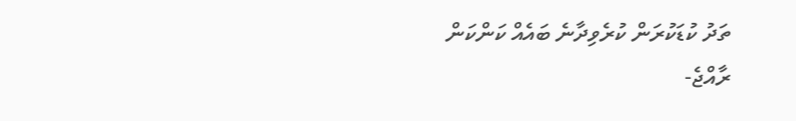ތަދު ކުޑަކުރަން ކުރެވިދާނެ ބައެއް ކަންކަން
ރާއްޖެ-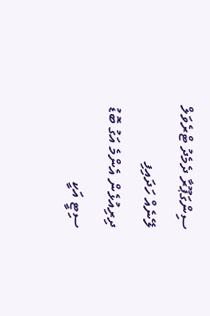ސިންގަޕޫރާ ދެމެދު ޓްރެވަލް ލޭނެއް ހަދައިފި
ދިރިއުޅެން އެންމެ އަގު ބޮޑު ސިޓީ އަކީ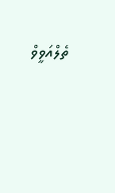ތެލްއަވީވް